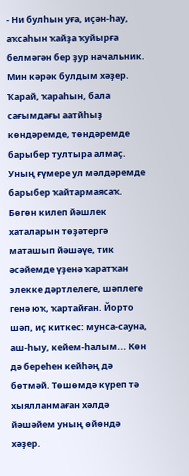- Ни булһын уға, иҫән-һау, аҡсаһын ҡайҙа ҡуйырға белмәгән бер ҙур начальник. Мин кәрәк булдым хәҙер. Ҡарай, ҡараһын, бала сағымдағы аатйһыҙ көндәремде, төндәремде барыбер тултыра алмаҫ. Уның ғүмере ул мәлдәремде барыбер ҡайтармаясаҡ. Бөгөн килеп йәшлек хаталарын төҙәтергә маташып йәшәүе, тик әсәйемде үҙенә ҡаратҡан элекке дәртлелеге, шәплеге генә юҡ, ҡартайған. Йорто шәп, иҫ киткес: мунса-сауна, аш-һыу, кейем-һалым... Көн дә береһен кейһәң дә бөтмәй. Төшөмдә күреп тә хыялланмаған хәлдә йәшәйем уның өйөндә хәҙер.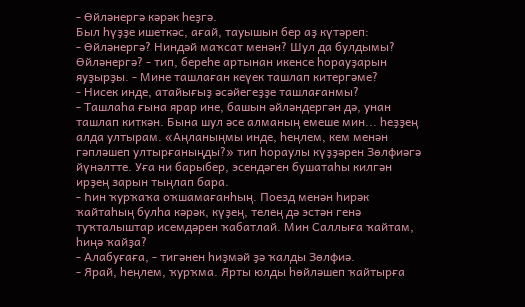- Өйләнергә кәрәк һеҙгә.
Был һүҙҙе ишеткәс, ағай, тауышын бер аҙ күтәреп:
- Өйләнергә? Ниндәй маҡсат менән? Шул да булдымы? Өйләнергә? - тип, береһе артынан икенсе һорауҙарын яуҙырҙы. - Мине ташлаған кеүек ташлап китергәме?
- Нисек инде, атайығыҙ әсәйегеҙҙе ташлағанмы?
- Ташлаһа ғына ярар ине, башын әйләндергән дә, унан ташлап киткән. Бына шул әсе алманың емеше мин... һеҙҙең алда ултырам. «Аңланыңмы инде, һеңлем, кем менән гәпләшеп ултырғаныңды?» тип һораулы күҙҙәрен Зөлфиәгә йүнәлтте. Уға ни барыбер, эсендәген бушатаһы килгән ирҙең зарын тыңлап бара.
- Һин ҡурҡаҡа оҡшамағанһың. Поезд менән һирәк ҡайтаһың булһа кәрәк, күҙең, телең дә эстән генә туҡталыштар исемдәрен ҡабатлай. Мин Саллыға ҡайтам, һиңә ҡайҙа?
- Алабуғаға, - тигәнен һиҙмәй ҙә ҡалды Зөлфиә.
- Ярай, һеңлем, ҡурҡма. Ярты юлды һөйләшеп ҡайтырға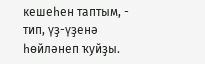кешеһен таптым, - тип, үҙ-үҙенә һөйләнеп ҡуйҙы.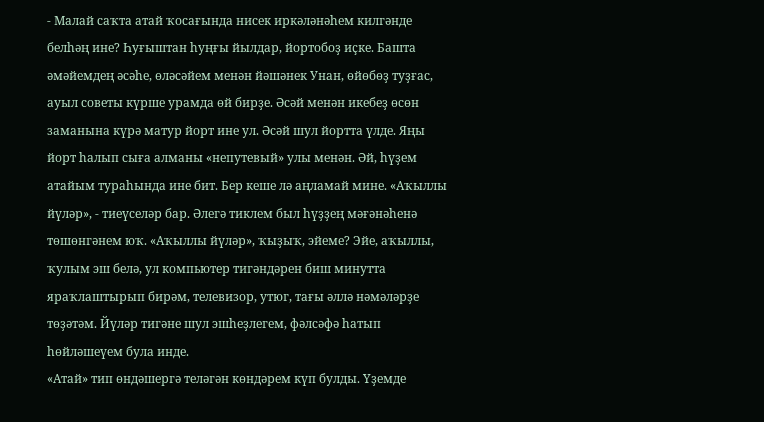- Малай саҡта атай ҡосағында нисек иркәләнәһем килгәнде белһәң ине? Һуғыштан һуңғы йылдар, йортобоҙ иҫке. Башта әмәйемдең әсәһе, өләсәйем менән йәшәнек Унан, өйөбөҙ туҙғас, ауыл советы күрше урамда өй бирҙе. Әсәй менән икебеҙ өсөн заманына күрә матур йорт ине ул. Әсәй шул йортта үлде. Яңы йорт һалып сыға алманы «непутевый» улы менән. Әй, һүҙем атайым тураһында ине бит. Бер кеше лә аңламай мине. «Аҡыллы йүләр», - тиеүселәр бар. Әлегә тиклем был һүҙҙең мәғәнәһенә төшөнгәнем юҡ. «Аҡыллы йүләр», ҡыҙыҡ, эйеме? Эйе, аҡыллы, ҡулым эш белә, ул компьютер тигәндәрен биш минутта яраҡлаштырып бирәм, телевизор, утюг, тағы әллә нәмәләрҙе төҙәтәм. Йүләр тигәне шул эшһеҙлегем, фәлсәфә һатып һөйләшеүем була инде.
«Атай» тип өндәшергә теләгән көндәрем күп булды. Үҙемде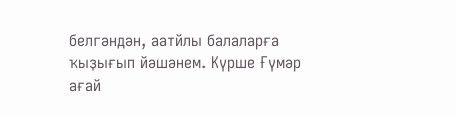белгәндән, аатйлы балаларға ҡыҙығып йәшәнем. Күрше Ғүмәр ағай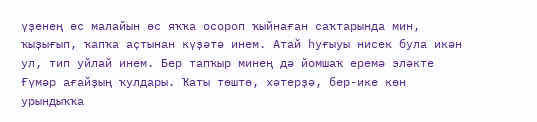үҙенең өс малайын өс яҡҡа осороп ҡыйнаған саҡтарында мин, ҡыҙығып, ҡапҡа аҫтынан күҙәтә инем. Атай һуғыуы нисек була икән ул, тип уйлай инем. Бер тапҡыр минең дә йомшаҡ еремә эләкте Ғүмәр ағайҙың ҡулдары. Ҡаты төштө, хәтерҙә, бер-ике көн урындыҡҡа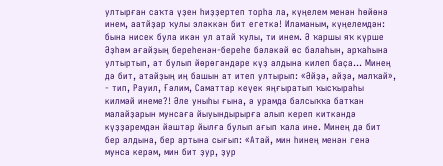ултырған саҡта үҙен һиҙҙертеп торһа ла, күңелем менән һөйөнә инем, аатйҙар ҡулы эләккән бит егеткә! Иламаным, күңелемдән: бына нисек була икән ул атай ҡулы, ти инем. Ә ҡаршы яҡ күрше Әҙһәм ағайҙың береһенән-береһе бәләкәй өс балаһын, арҡаһына ултыртып, ат булып йөрөгәндәре күҙ алдына килеп баҫа... Минең дә бит, атайҙың иң башын ат итеп ултырып: «Әйҙә, әйҙә, малҡай», - тип, Рауил, Ғәлим, Саматтар кеүек яңғыратып ҡысҡыраһы килмәй инеме?! Әле уныһы ғына, ә урамда балсыҡҡа батҡан малайҙарын мунсаға йыуындырырға алып кереп киткәндә күҙҙәремдән йәштәр йылға булып ағып ҡала ине. Минең дә бит бер алдына, бер артына сығып: «Атай, мин һинең менән генә мунса керәм, мин бит ҙур, ҙур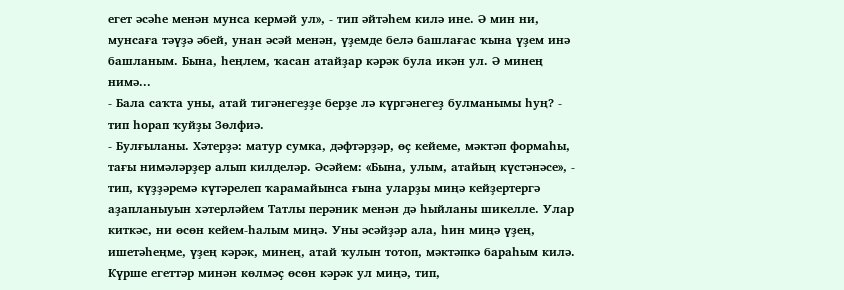егет әсәһе менән мунса кермәй ул», - тип әйтәһем килә ине. Ә мин ни, мунсаға тәүҙә әбей, унан әсәй менән, үҙемде белә башлағас ҡына үҙем инә башланым. Бына, һеңлем, ҡасан атайҙар кәрәк була икән ул. Ә минең нимә...
- Бала саҡта уны, атай тигәнегеҙҙе берҙе лә күргәнегеҙ булманымы һуң? - тип һорап ҡуйҙы Зөлфиә.
- Булғыланы. Хәтерҙә: матур сумка, дәфтәрҙәр, өҫ кейеме, мәктәп формаһы, тағы нимәләрҙер алып килделәр. Әсәйем: «Бына, улым, атайың күстәнәсе», - тип, күҙҙәремә күтәрелеп ҡарамайынса ғына уларҙы миңә кейҙертергә аҙапланыуын хәтерләйем Татлы перәник менән дә һыйланы шикелле. Улар киткәс, ни өсөн кейем-һалым миңә. Уны әсәйҙәр ала, һин миңә үҙең, ишетәһеңме, үҙең кәрәк, минең, атай ҡулын тотоп, мәктәпкә бараһым килә. Күрше егеттәр минән көлмәҫ өсөн кәрәк ул миңә, тип,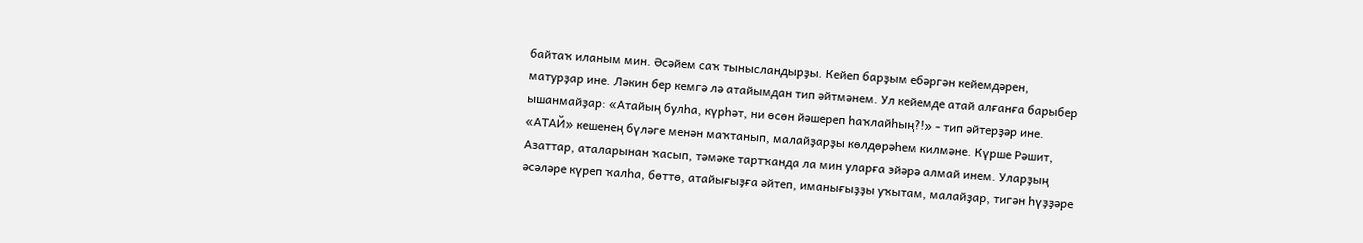байтаҡ иланым мин. Әсәйем саҡ тынысландырҙы. Кейеп барҙым ебәргән кейемдәрен, матурҙар ине. Ләкин бер кемгә лә атайымдан тип әйтмәнем. Ул кейемде атай алғанға барыбер ышанмайҙар: «Атайың булһа, күрһәт, ни өсөн йәшереп һаҡлайһың?!» - тип әйтерҙәр ине. «АТАЙ» кешенең бүләге менән маҡтанып, малайҙарҙы көлдөрәһем килмәне. Күрше Рәшит, Азаттар, аталарынан ҡасып, тәмәке тартҡанда ла мин уларға эйәрә алмай инем. Уларҙың әсәләре күреп ҡалһа, бөттө, атайығыҙға әйтеп, иманығыҙҙы уҡытам, малайҙар, тигән һүҙҙәре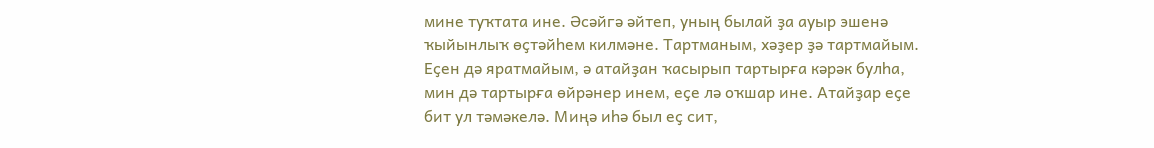мине туҡтата ине. Әсәйгә әйтеп, уның былай ҙа ауыр эшенә ҡыйынлыҡ өҫтәйһем килмәне. Тартманым, хәҙер ҙә тартмайым. Еҫен дә яратмайым, ә атайҙан ҡасырып тартырға кәрәк булһа, мин дә тартырға өйрәнер инем, еҫе лә оҡшар ине. Атайҙар еҫе бит ул тәмәкелә. Миңә иһә был еҫ сит,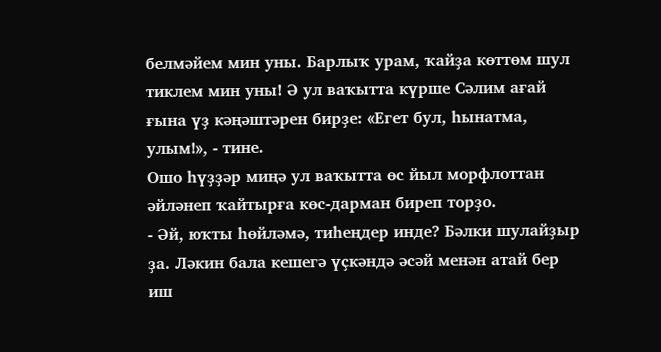белмәйем мин уны. Барлыҡ урам, ҡайҙа көттөм шул тиклем мин уны! Ә ул ваҡытта күрше Сәлим ағай ғына үҙ кәңәштәрен бирҙе: «Егет бул, һынатма, улым!», - тине.
Ошо һүҙҙәр миңә ул ваҡытта өс йыл морфлоттан әйләнеп ҡайтырға көс-дарман биреп торҙо.
- Әй, юҡты һөйләмә, тиһеңдер инде? Бәлки шулайҙыр ҙа. Ләкин бала кешегә үҫкәндә әсәй менән атай бер иш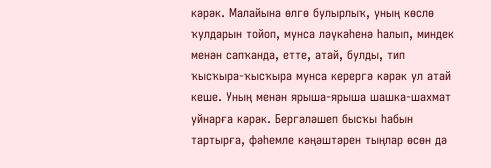кәрәк. Малайына өлгө булырлыҡ, уның көслө ҡулдарын тойоп, мунса ләүкәһенә һалып, миндек менән сапҡанда, етте, атай, булды, тип ҡысҡыра-ҡысҡыра мунса керергә кәрәк ул атай кеше. Уның менән ярыша-ярыша шашка-шахмат уйнарға кәрәк. Бергәләшеп бысҡы һабын тартырға, фәһемле кәңәштәрен тыңлар өсөн дә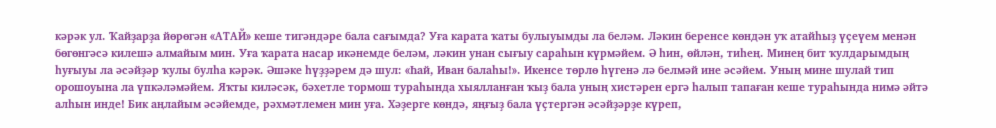кәрәк ул. Ҡайҙарҙа йөрөгән «АТАЙ» кеше тигәндәре бала сағымда? Уға карата ҡаты булыуымды ла беләм. Ләкин беренсе көндән уҡ атайһыҙ үҫеүем менән бөгөнгәсә килешә алмайым мин. Уға ҡарата насар икәнемде беләм, ләкин унан сығыу сараһын күрмәйем. Ә һин, өйлән, тиһең. Минең бит ҡулдарымдың һуғыуы ла әсәйҙәр ҡулы булһа кәрәк. Әшәке һүҙҙәрем дә шул: «Һай, Иван балаһы!». Икенсе төрлө һүгенә лә белмәй ине әсәйем. Уның мине шулай тип орошоуына ла үпкәләмәйем. Яҡты киләсәк, бәхетле тормош тураһында хыялланған ҡыҙ бала уның хистәрен ергә һалып тапаған кеше тураһында нимә әйтә алһын инде! Бик аңлайым әсәйемде, рәхмәтлемен мин уға. Хәҙерге көндә, яңғыҙ бала үҫтергән әсәйҙәрҙе күреп,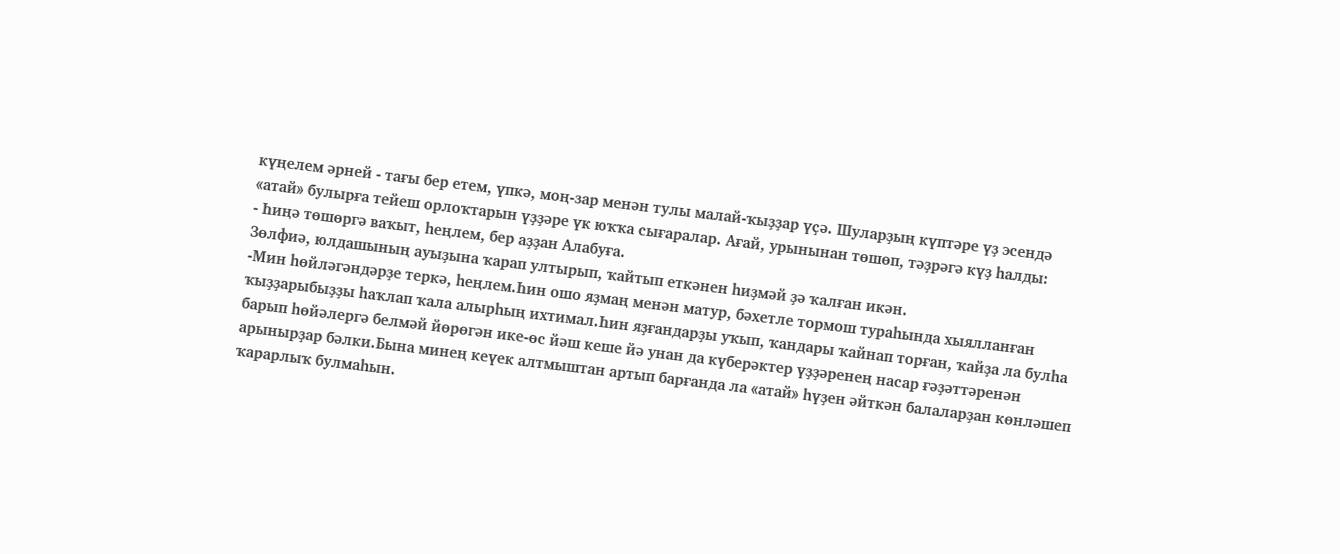күңелем әрней - тағы бер етем, үпкә, моң-зар менән тулы малай-ҡыҙҙар үҫә. Шуларҙың күптәре үҙ эсендә «атай» булырға тейеш орлоҡтарын үҙҙәре үк юҡҡа сығаралар. Ағай, урынынан төшөп, тәҙрәгә күҙ һалды:
- Һиңә төшөргә ваҡыт, һеңлем, бер аҙҙан Алабуға.
Зөлфиә, юлдашының ауыҙына ҡарап ултырып, ҡайтып еткәнен һиҙмәй ҙә ҡалған икән.
-Мин һөйләгәндәрҙе теркә, һеңлем.Һин ошо яҙмаң менән матур, бәхетле тормош тураһында хыялланған ҡыҙҙарыбыҙҙы һаҡлап ҡала алырһың ихтимал.Һин яҙғандарҙы уҡып, ҡандары ҡайнап торған, ҡайҙа ла булһа барып һөйәлергә белмәй йөрөгән ике-өс йәш кеше йә унан да күберәктер үҙҙәренең насар ғәҙәттәренән арынырҙар бәлки.Бына минең кеүек алтмыштан артып барғанда ла «атай» һүҙен әйткән балаларҙан көнләшеп ҡарарлыҡ булмаһын.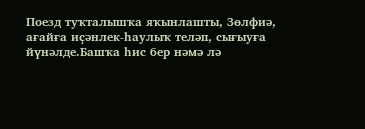Поезд туҡталышҡа яҡынлашты, Зөлфиә, ағайға иҫәнлек-һаулыҡ теләп, сығыуға йүнәлде.Башҡа һис бер нәмә лә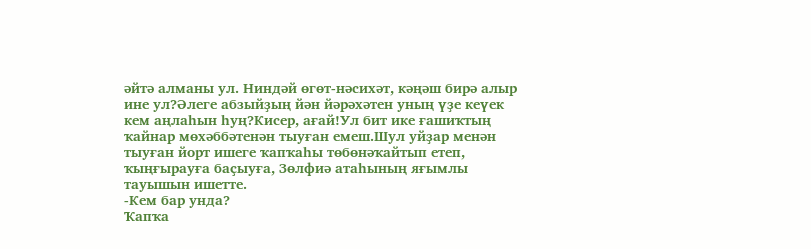әйтә алманы ул. Ниндәй өгөт-нәсихәт, кәңәш бирә алыр ине ул?Әлеге абзыйҙың йән йәрәхәтен уның үҙе кеүек кем аңлаһын һуң?Кисер, ағай!Ул бит ике ғашиҡтың ҡайнар мөхәббәтенән тыуған емеш.Шул уйҙар менән тыуған йорт ишеге ҡапҡаһы төбөнәҡайтып етеп, ҡыңғырауға баҫыуға, Зөлфиә атаһының яғымлы тауышын ишетте.
-Кем бар унда?
Ҡапҡа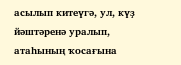асылып китеүгә, ул, күҙ йәштәренә уралып, атаһының ҡосағына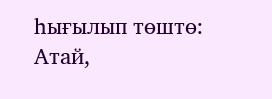һығылып төштө:
Атай,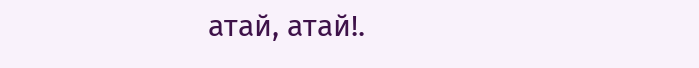атай, атай!.